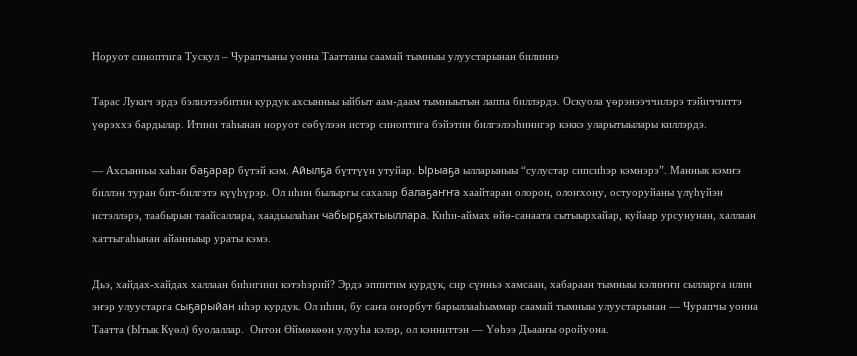Норуот синоптига Тускул – Чурапчыны уонна Тааттаны саамай тымныы улуустарынан билиннэ

Тарас Лукич эрдэ бэлиэтээбитин курдук ахсынньы ыйбыт аам-даам тымныытын лаппа биллэрдэ. Оскуола үөрэнээччилэрэ тэйиччиттэ үөрэххэ бардылар. Итини таһынан норуот сөбүлээн истэр синоптига бэйэтин билгэлээһинигэр кэккэ уларытыылары киллэрдэ.

— Ахсынньы хаһан баҕарар бүтэй кэм. Айылҕа бүттүүн утуйар. Ырыаҕа ылларыныы “сулустар сипсиһэр кэмнэрэ”. Маннык кэмҥэ биллэн туран бит-билгэтэ күүһүрэр. Ол иһин былыргы сахалар балаҕаҥҥа хаайтаран олорон, олоҥхону, остуоруйаны үлүһүйэн истэллэрэ, таабырын таайсаллара, хаадьылаһан чабырҕахтыыллара. Киһи-аймах өйө-санаата сытыырхайар, куйаар урсунунан, халлаан хаттыгаһынан айанныыр ураты кэмэ.

Дьэ, хайдах-хайдах халлаан биһигини кэтэһэрий? Эрдэ эппитим курдук, сир сүнньэ хамсаан, хабараан тымныы кэлиҥҥи сылларга илин эҥэр улуустарга сыҕарыйан иһэр курдук. Ол иһин, бу саҥа оҥорбут барыллааһыммар саамай тымныы улуустарынан — Чурапчы уонна Таатта (Ытык Күөл) буолаллар.  Онтон Өймөкөөн улууһа кэлэр, ол кэнниттэн — Үөһээ Дьааҥы оройуона.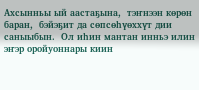Ахсынньы ый аастаҕына,  тэҥнээн көрөн баран,  бэйэҕит да сөпсөһүөххүт дии саныыбын.  Ол иһин мантан инньэ илин эҥэр оройуоннары киин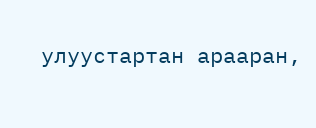улуустартан арааран,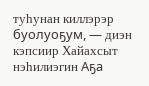туһунан киллэрэр буолуоҕум, — диэн кэпсиир Хайахсыт нэһилиэгин Аҕа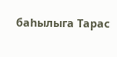баһылыга Тарас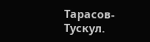Тарасов-Тускул.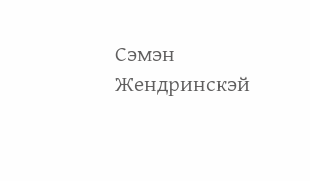Сэмэн Жендринскэй